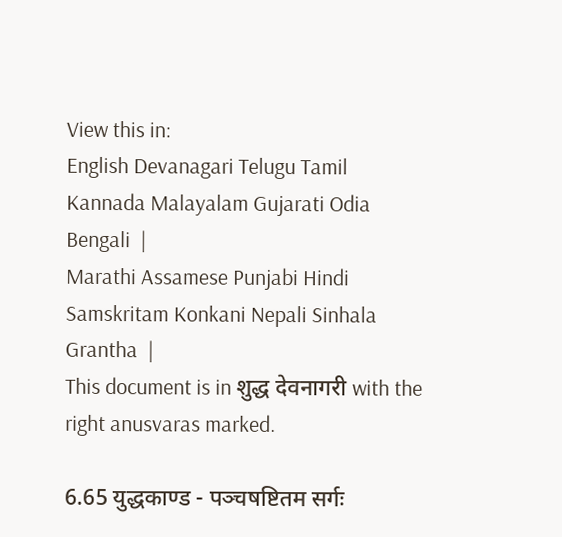View this in:
English Devanagari Telugu Tamil Kannada Malayalam Gujarati Odia Bengali  |
Marathi Assamese Punjabi Hindi Samskritam Konkani Nepali Sinhala Grantha  |
This document is in शुद्ध देवनागरी with the right anusvaras marked.

6.65 युद्धकाण्ड - पञ्चषष्टितम सर्गः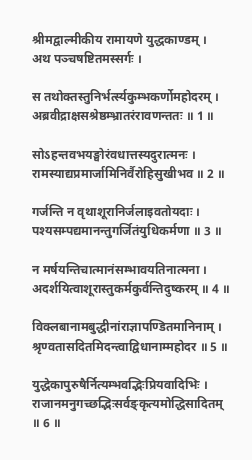श्रीमद्वाल्मीकीय रामायणे युद्धकाण्डम् ।
अथ पञ्चषष्टितमस्सर्गः ।

स तथोक्तस्तुनिर्भर्त्स्यकुम्भकर्णोमहोदरम् ।
अब्रवीद्राक्षसश्रेष्ठम्भ्रातरंरावणन्ततः ॥ 1 ॥

सोऽहन्तवभयङ्घोरंवधात्तस्यदुरात्मनः ।
रामस्याद्यप्रमार्जामिनिर्वैरोहिसुखीभव ॥ 2 ॥

गर्जन्ति न वृथाशूरानिर्जलाइवतोयदाः ।
पश्यसम्पद्यमानन्तुगर्जितंयुधिकर्मणा ॥ 3 ॥

न मर्षयन्तिचात्मानंसम्भावयतिनात्मना ।
अदर्शयित्वाशूरास्तुकर्मकुर्वन्तिदुष्करम् ॥ 4 ॥

विक्लबानामबुद्धीनांराज्ञापण्डितमानिनाम् ।
श्रृण्वतासदितमिदन्त्वाद्विधानाम्महोदर ॥ 5 ॥

युद्धेकापुरुषैर्नित्यम्भवद्भिःप्रियवादिभिः ।
राजानमनुगच्छद्भिःसर्वङ्कृत्यमोद्धिसादितम् ॥ 6 ॥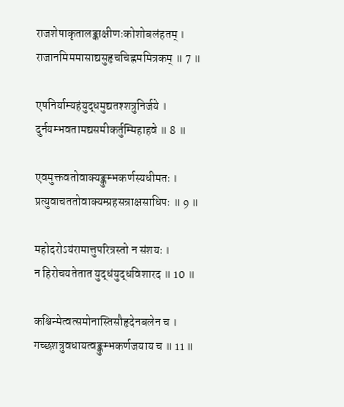राजशेषाकृतालङ्काक्षीणःकोशोबलंहतम् ।
राजानमिममासाद्यसुहृचचिह्नममित्रकम् ॥ 7 ॥

एषनिर्याम्यहंयुद्धमुद्यतश्शत्रुनिर्जये ।
दुर्नयम्भवतामद्यसमीकर्तुम्मिहाहवे ॥ 8 ॥

एवमुक्तवतोवाक्यङ्कुम्भकर्णस्यधीमतः ।
प्रत्युवाचततोवाक्यम्प्रहसन्राक्षसाधिपः ॥ 9 ॥

महोदरोऽयंरामात्तुपरित्रस्तो न संशयः ।
न हिरोचयतेतात युद्धंयुद्धविशारद ॥ 10 ॥

कश्चिन्मेत्वत्समोनास्तिसौहृदेनबलेन च ।
गच्छशत्रुवधायत्वङ्कुम्भकर्णजयाय च ॥ 11 ॥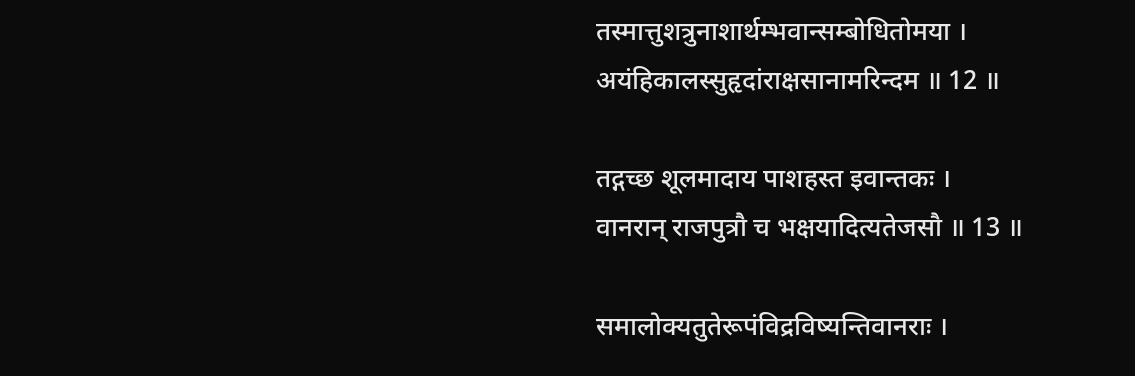तस्मात्तुशत्रुनाशार्थम्भवान्सम्बोधितोमया ।
अयंहिकालस्सुहृदांराक्षसानामरिन्दम ॥ 12 ॥

तद्गच्छ शूलमादाय पाशहस्त इवान्तकः ।
वानरान् राजपुत्रौ च भक्षयादित्यतेजसौ ॥ 13 ॥

समालोक्यतुतेरूपंविद्रविष्यन्तिवानराः ।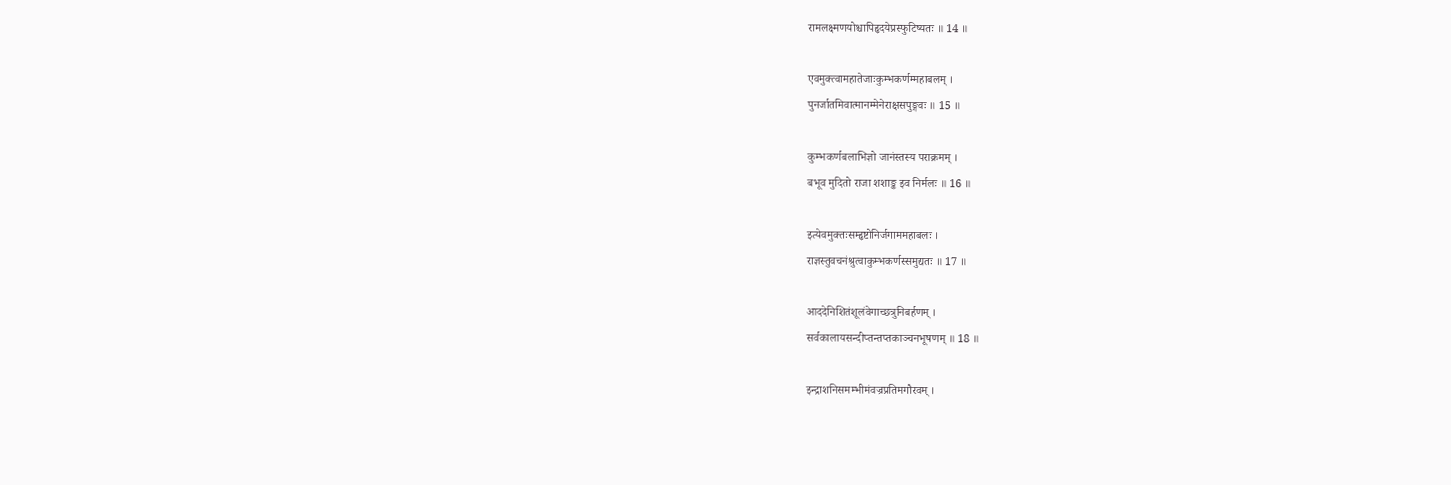रामलक्ष्मणयोश्चापिहृदयेप्रस्फुटिष्यतः ॥ 14 ॥

एवमुक्त्वामहातेजाःकुम्भकर्णम्महाबलम् ।
पुनर्जातमिवात्मानम्मेनेराक्षसपुङ्गवः ॥ 15 ॥

कुम्भकर्णबलाभिज्ञो जानंस्तस्य पराक्रमम् ।
बभूव मुदितो राजा शशाङ्क इव निर्मलः ॥ 16 ॥

इत्येवमुक्तःसम्हृष्टोनिर्जगाममहाबलः ।
राज्ञस्तुवचनंश्रुत्वाकुम्भकर्णस्समुद्यतः ॥ 17 ॥

आददेनिशितंशूलंवेगाच्छत्रुनिबर्हणम् ।
सर्वकालायसन्दीप्तन्तप्तकाञ्चनभूषणम् ॥ 18 ॥

इन्द्राशनिसमम्भीमंवज्रप्रतिमगौरवम् ।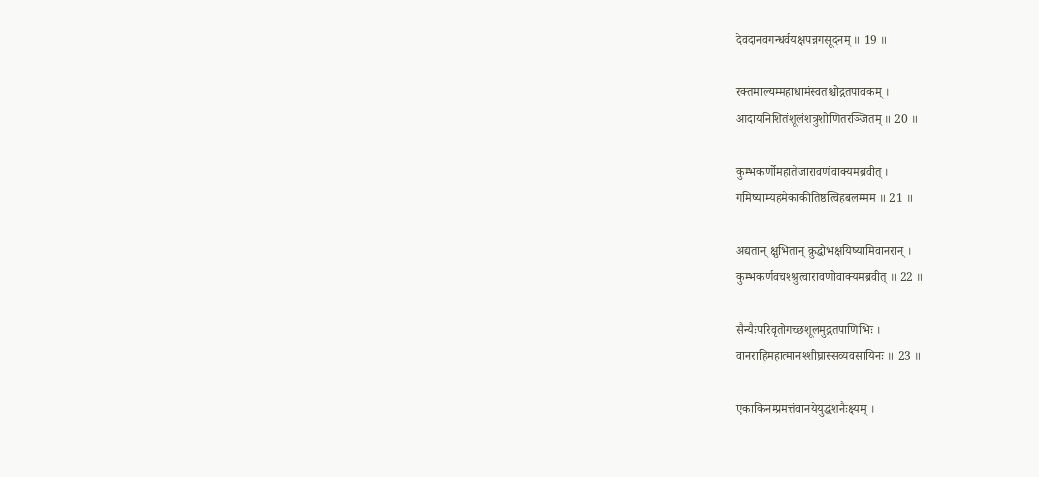देवदानवगन्धर्वयक्षपन्नगसूदनम् ॥ 19 ॥

रक्तमाल्यम्महाधामंस्वतश्चोद्गतपावकम् ।
आदायनिशितंशूलंशत्रुशोणितरञ्जितम् ॥ 20 ॥

कुम्भकर्णोमहातेजारावणंवाक्यमब्रवीत् ।
गमिष्याम्यहमेकाकीतिष्ठत्विहबलम्मम ॥ 21 ॥

अद्यतान् क्षुभितान् क्रुद्धोभक्षयिष्यामिवानरान् ।
कुम्भकर्णवचश्श्रुत्वारावणोवाक्यमब्रवीत् ॥ 22 ॥

सैन्यैःपरिवृतोगच्छशूलमुद्गतपाणिभिः ।
वानराहिमहात्मानश्शीघ्रास्सव्यवसायिनः ॥ 23 ॥

एकाकिनम्प्रमत्तंवानयेयुद्धशनैःक्ष्यम् ।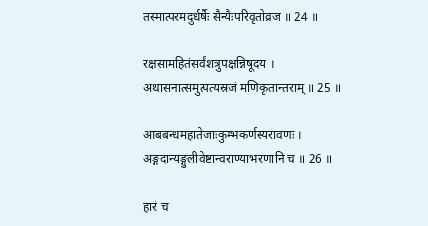तस्मात्परमदुर्धर्षैः सैन्यैःपरिवृतोव्रज ॥ 24 ॥

रक्षसामहितंसर्वंशत्रुपक्षन्निषूदय ।
अथासनात्समुत्पत्यस्रजं मणिकृतान्तराम् ॥ 25 ॥

आबबन्धमहातेजाःकुम्भकर्णस्यरावणः ।
अङ्गदान्यङ्गुलीवेष्टान्वराण्याभरणानि च ॥ 26 ॥

हारं च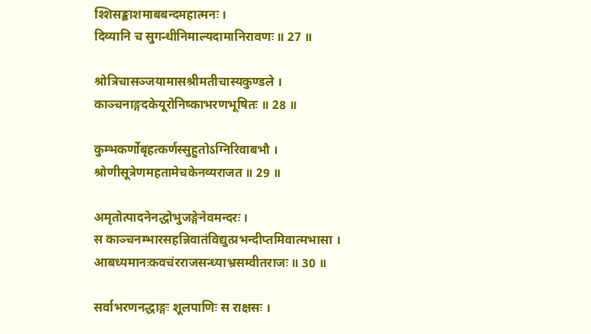श्शिसङ्काशमाबबन्दमहात्मनः ।
दिव्यानि च सुगन्धीनिमाल्यदामानिरावणः ॥ 27 ॥

श्रोत्रिचासञ्जयामासश्रीमतीचास्यकुण्डले ।
काञ्चनाङ्गदकेयूरोनिष्काभरणभूषितः ॥ 28 ॥

कुम्भकर्णोबृहत्कर्णस्सुहुतोऽग्निरिवाबभौ ।
श्रोणीसूत्रेणमहतामेचकेनव्यराजत ॥ 29 ॥

अमृतोत्पादनेनद्धोभुजङ्गेनेवमन्दरः ।
स काञ्चनम्भारसहन्निवातंविद्युत्प्रभन्दीप्तमिवात्मभासा ।
आबध्यमानःकवचंरराजसन्ध्याभ्रसम्वीतराजः ॥ 30 ॥

सर्वाभरणनद्धाङ्गः शूलपाणिः स राक्षसः ।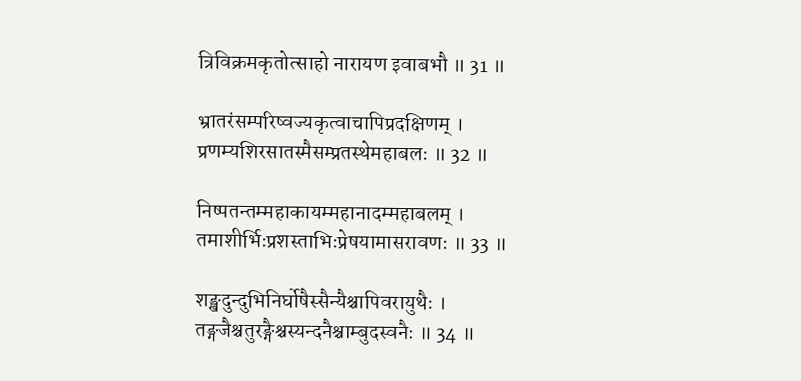त्रिविक्रमकृतोत्साहो नारायण इवाबभौ ॥ 31 ॥

भ्रातरंसम्परिष्वज्यकृत्वाचापिप्रदक्षिणम् ।
प्रणम्यशिरसातस्मैसम्प्रतस्थेमहाबलः ॥ 32 ॥

निष्पतन्तम्महाकायम्महानादम्महाबलम् ।
तमाशीर्भिःप्रशस्ताभिःप्रेषयामासरावणः ॥ 33 ॥

शङ्खदुन्दुभिनिर्घोषैस्सैन्यैश्चापिवरायुथैः ।
तङ्गजैश्चतुरङ्गैश्चस्यन्दनैश्चाम्बुदस्वनैः ॥ 34 ॥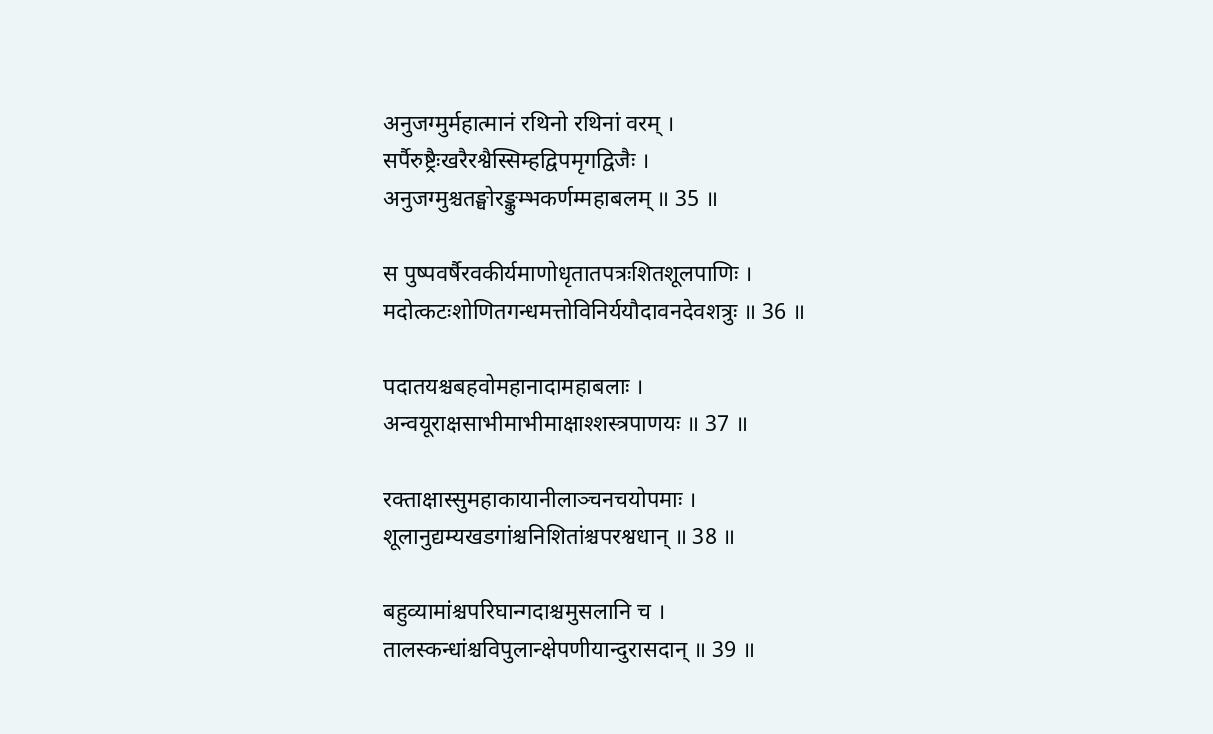अनुजग्मुर्महात्मानं रथिनो रथिनां वरम् ।
सर्पैरुष्ट्रैःखरैरश्वैस्सिम्हद्विपमृगद्विजैः ।
अनुजग्मुश्चतङ्घोरङ्कुम्भकर्णम्महाबलम् ॥ 35 ॥

स पुष्पवर्षैरवकीर्यमाणोधृतातपत्रःशितशूलपाणिः ।
मदोत्कटःशोणितगन्धमत्तोविनिर्ययौदावनदेवशत्रुः ॥ 36 ॥

पदातयश्चबहवोमहानादामहाबलाः ।
अन्वयूराक्षसाभीमाभीमाक्षाश्शस्त्रपाणयः ॥ 37 ॥

रक्ताक्षास्सुमहाकायानीलाञ्चनचयोपमाः ।
शूलानुद्यम्यखडगांश्चनिशितांश्चपरश्वधान् ॥ 38 ॥

बहुव्यामांश्चपरिघान्गदाश्चमुसलानि च ।
तालस्कन्धांश्चविपुलान्क्षेपणीयान्दुरासदान् ॥ 39 ॥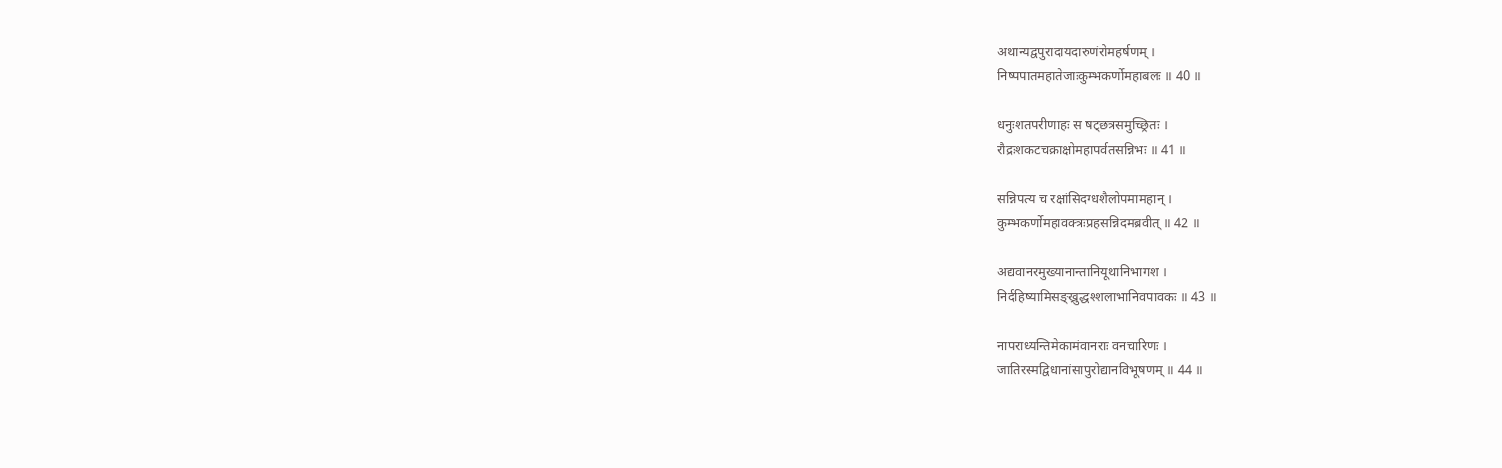अथान्यद्वपुरादायदारुणंरोमहर्षणम् ।
निष्पपातमहातेजाःकुम्भकर्णोमहाबलः ॥ 40 ॥

धनुःशतपरीणाहः स षट्छत्रसमुच्छ्रितः ।
रौद्रःशकटचक्राक्षोमहापर्वतसन्निभः ॥ 41 ॥

सन्निपत्य च रक्षांसिदग्धशैलोपमामहान् ।
कुम्भकर्णोमहावक्त्रःप्रहसन्निदमब्रवीत् ॥ 42 ॥

अद्यवानरमुख्यानान्तानियूथानिभागश ।
निर्दहिष्यामिसङ्ख्रुद्धश्शलाभानिवपावकः ॥ 43 ॥

नापराध्यन्तिमेकामंवानराः वनचारिणः ।
जातिरस्मद्विधानांसापुरोद्यानविभूषणम् ॥ 44 ॥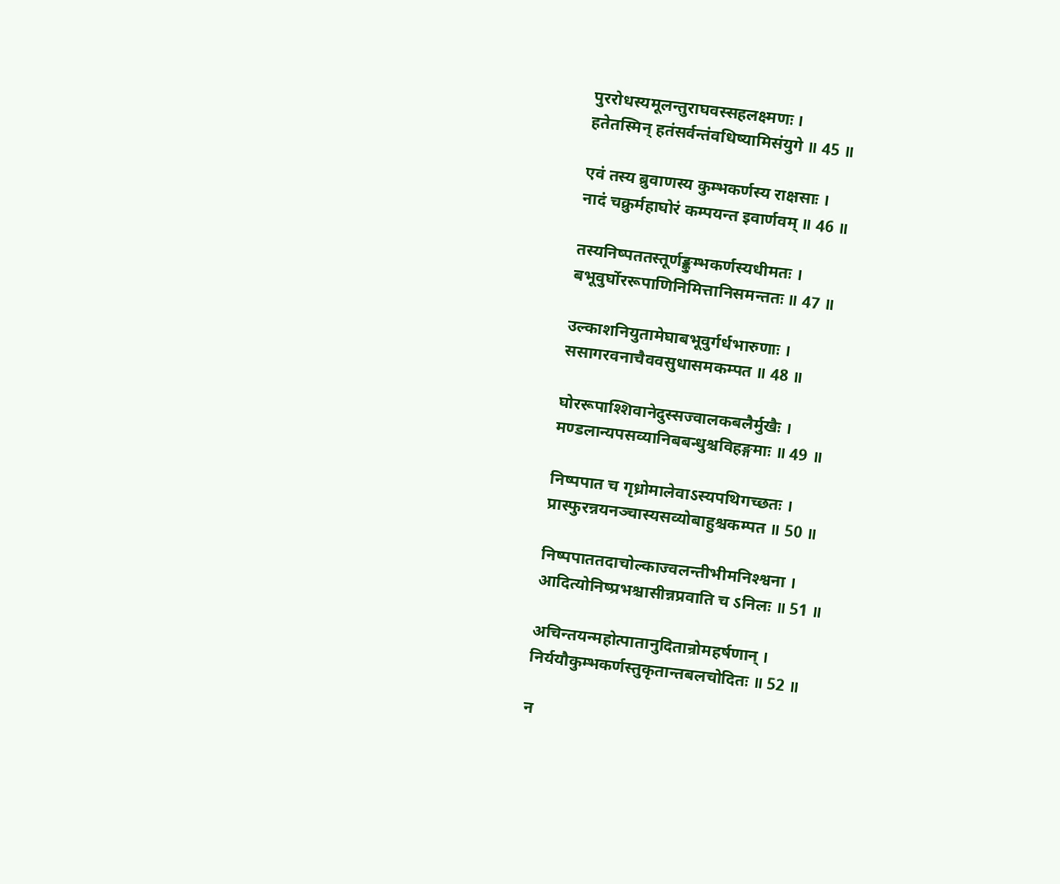पुररोधस्यमूलन्तुराघवस्सहलक्ष्मणः ।
हतेतस्मिन् हतंसर्वन्तंवधिष्यामिसंयुगे ॥ 45 ॥

एवं तस्य ब्रुवाणस्य कुम्भकर्णस्य राक्षसाः ।
नादं चक्रुर्महाघोरं कम्पयन्त इवार्णवम् ॥ 46 ॥

तस्यनिष्पततस्तूर्णङ्कुम्भकर्णस्यधीमतः ।
बभूवुर्घोररूपाणिनिमित्तानिसमन्ततः ॥ 47 ॥

उल्काशनियुतामेघाबभूवुर्गर्धभारुणाः ।
ससागरवनाचैववसुधासमकम्पत ॥ 48 ॥

घोररूपाश्शिवानेदुस्सज्वालकबलैर्मुखैः ।
मण्डलान्यपसव्यानिबबन्धुश्चविहङ्गमाः ॥ 49 ॥

निष्पपात च गृध्रोमालेवाऽस्यपथिगच्छतः ।
प्रास्फुरन्नयनञ्चास्यसव्योबाहुश्चकम्पत ॥ 50 ॥

निष्पपाततदाचोल्काज्वलन्तीभीमनिश्श्वना ।
आदित्योनिष्प्रभश्चासीन्नप्रवाति च ऽनिलः ॥ 51 ॥

अचिन्तयन्महोत्पातानुदितान्रोमहर्षणान् ।
निर्ययौकुम्भकर्णस्तुकृतान्तबलचोदितः ॥ 52 ॥

न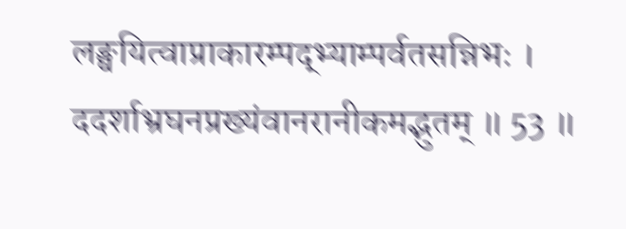लङ्घयित्वाप्राकारम्पद्भ्याम्पर्वतसन्निभः ।
ददर्शाभ्रघनप्रख्यंवानरानीकमद्भुतम् ॥ 53 ॥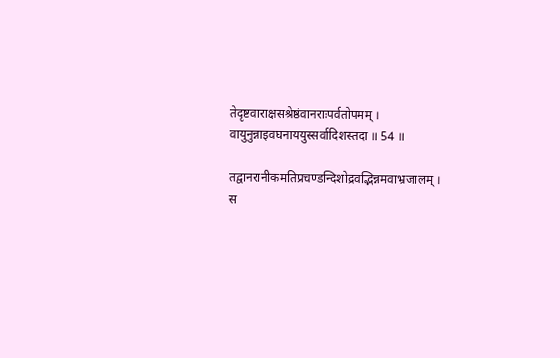तेदृष्टवाराक्षसश्रेष्ठंवानराःपर्वतोपमम् ।
वायुनुन्नाइवघनाययुस्सर्वादिशस्तदा ॥ 54 ॥

तद्वानरानीकमतिप्रचण्डन्दिशोद्रवद्भिन्नमवाभ्रजालम् ।
स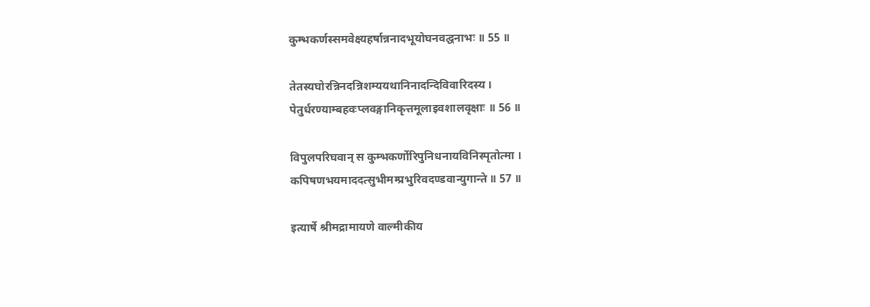कुम्भकर्णस्समवेक्ष्यहर्षान्ननादभूयोघनवद्घनाभः ॥ 55 ॥

तेतस्यघोरन्निनदन्निशम्ययथानिनादन्दिविवारिदस्य ।
पेतुर्धरण्याम्बहवःप्लवङ्गानिकृत्तमूलाइवशालवृक्षाः ॥ 56 ॥

विपुलपरिघवान् स कुम्भकर्णोरिपुनिधनायविनिस्पृतोत्मा ।
कपिषणभयमाददत्सुभीमम्प्रभुरिवदण्डवान्युगान्ते ॥ 57 ॥

इत्यार्षे श्रीमद्रामायणे वाल्मीकीय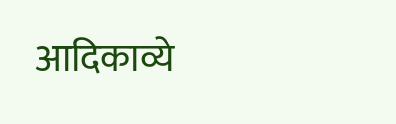आदिकाव्ये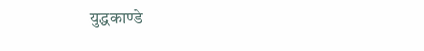युद्धकाण्डे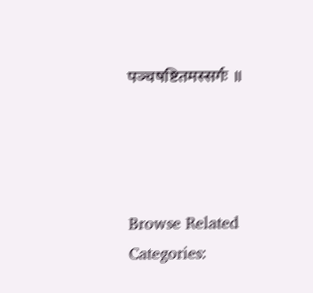पञ्चषष्टितमस्सर्गः ॥




Browse Related Categories: